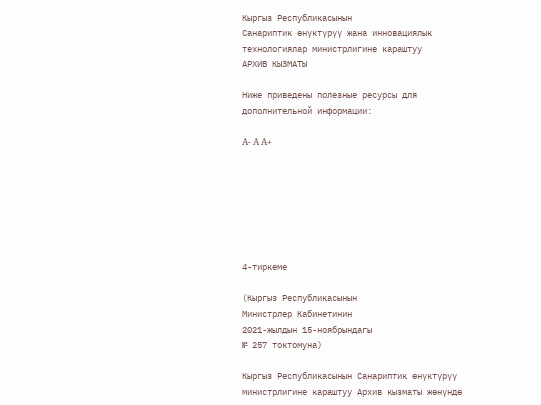Кыргыз Республикасынын
Санариптик өнүктүрүү жана инновациялык технологиялар министрлигине караштуу
АРХИВ КЫЗМАТЫ

Ниже приведены полезные ресурсы для дополнительной информации:

A- A A+







4-тиркеме

(Кыргыз Республикасынын
Министрлер Кабинетинин
2021-жылдын 15-ноябрындагы
№ 257 токтомуна)

Кыргыз Республикасынын Санариптик өнүктүрүү министрлигине караштуу Архив кызматы жөнүндө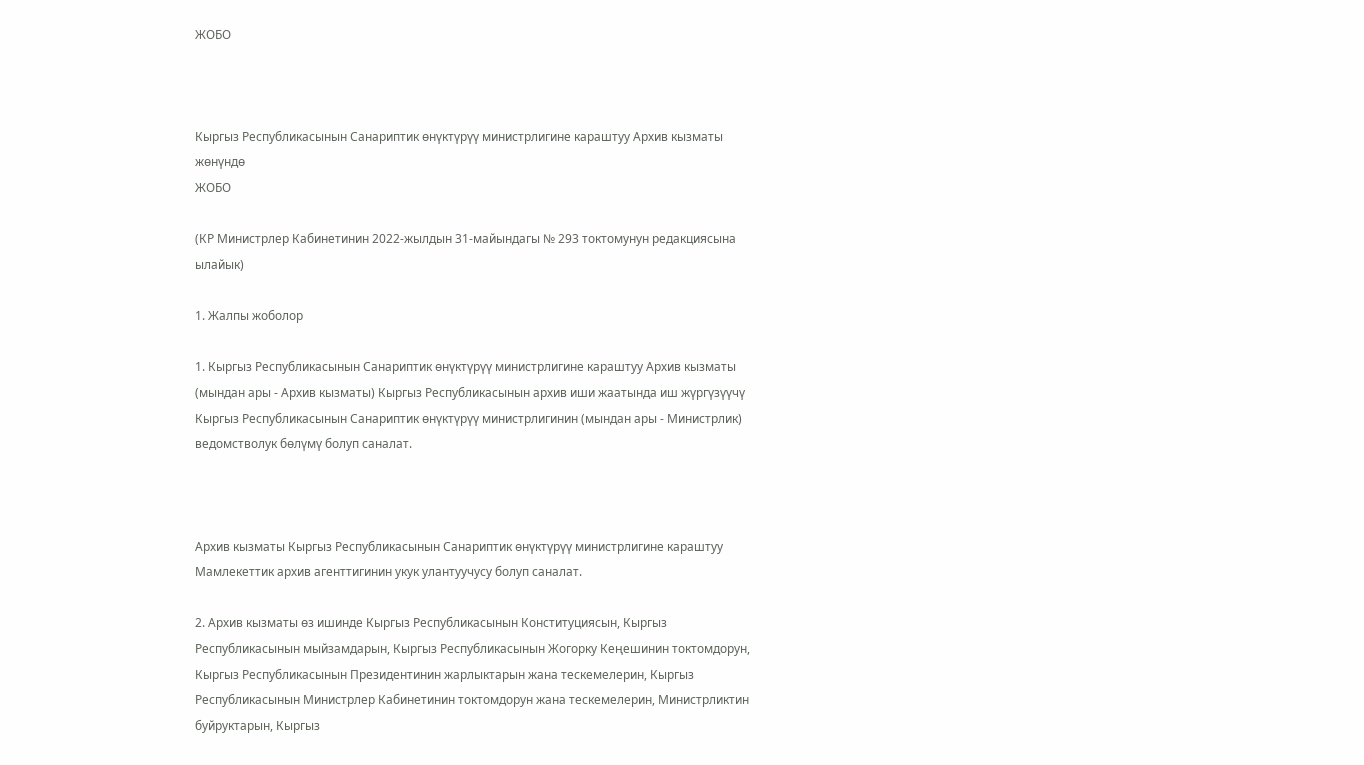ЖОБО



Кыргыз Республикасынын Санариптик өнүктүрүү министрлигине караштуу Архив кызматы жөнүндө
ЖОБО

(КР Министрлер Кабинетинин 2022-жылдын 31-майындагы № 293 токтомунун редакциясына ылайык)

1. Жалпы жоболор

1. Кыргыз Республикасынын Санариптик өнүктүрүү министрлигине караштуу Архив кызматы (мындан ары - Архив кызматы) Кыргыз Республикасынын архив иши жаатында иш жүргүзүүчү Кыргыз Республикасынын Санариптик өнүктүрүү министрлигинин (мындан ары - Министрлик) ведомстволук бөлүмү болуп саналат.



Архив кызматы Кыргыз Республикасынын Санариптик өнүктүрүү министрлигине караштуу Мамлекеттик архив агенттигинин укук улантуучусу болуп саналат.

2. Архив кызматы өз ишинде Кыргыз Республикасынын Конституциясын, Кыргыз Республикасынын мыйзамдарын, Кыргыз Республикасынын Жогорку Кеңешинин токтомдорун, Кыргыз Республикасынын Президентинин жарлыктарын жана тескемелерин, Кыргыз Республикасынын Министрлер Кабинетинин токтомдорун жана тескемелерин, Министрликтин буйруктарын, Кыргыз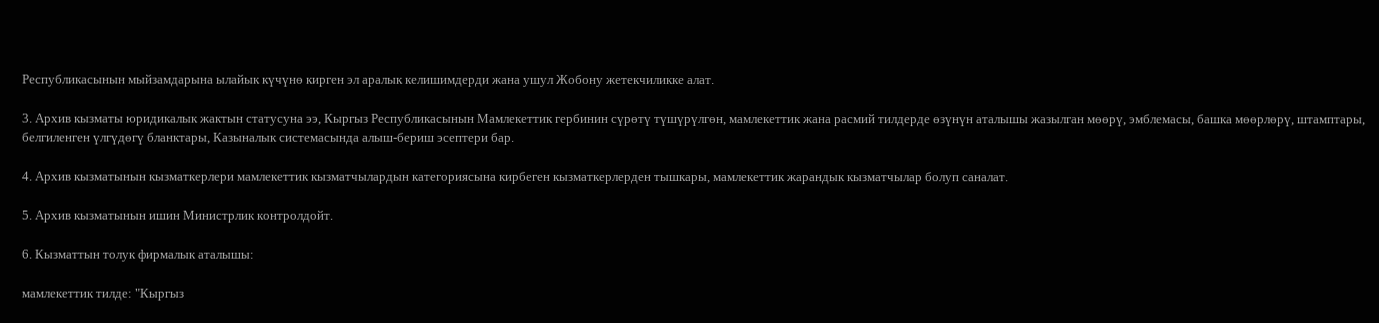Республикасынын мыйзамдарына ылайык күчүнө кирген эл аралык келишимдерди жана ушул Жобону жетекчиликке алат.

3. Архив кызматы юридикалык жактын статусуна ээ, Кыргыз Республикасынын Мамлекеттик гербинин сүрөтү түшүрүлгөн, мамлекеттик жана расмий тилдерде өзүнүн аталышы жазылган мөөрү, эмблемасы, башка мөөрлөрү, штамптары, белгиленген үлгүдөгү бланктары, Казыналык системасында алыш-бериш эсептери бар.

4. Архив кызматынын кызматкерлери мамлекеттик кызматчылардын категориясына кирбеген кызматкерлерден тышкары, мамлекеттик жарандык кызматчылар болуп саналат.

5. Архив кызматынын ишин Министрлик контролдойт.

6. Кызматтын толук фирмалык аталышы:

мамлекеттик тилде: "Кыргыз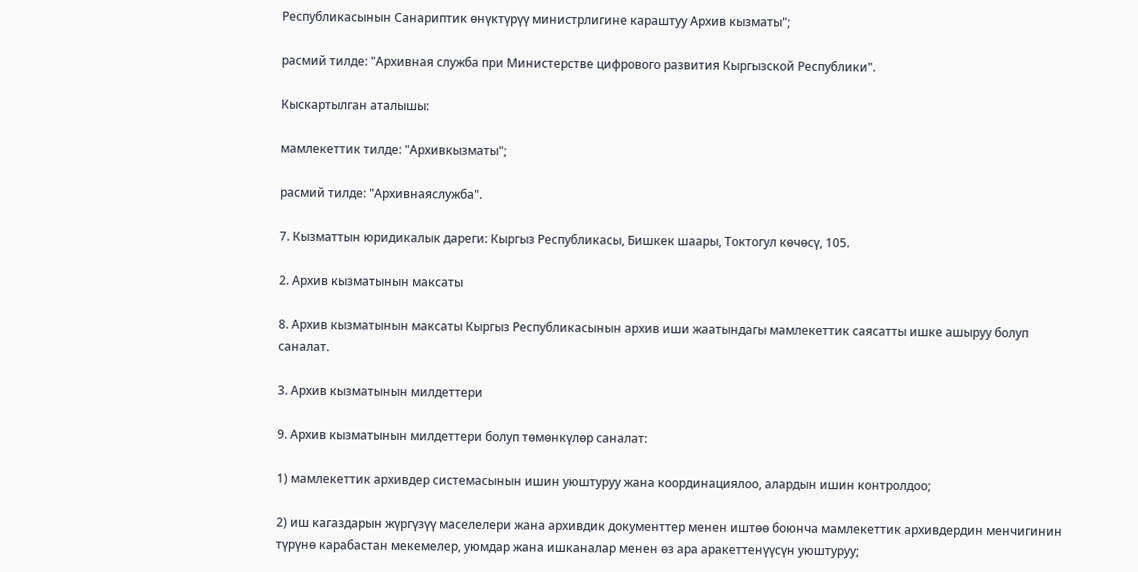Республикасынын Санариптик өнүктүрүү министрлигине караштуу Архив кызматы";

расмий тилде: "Архивная служба при Министерстве цифрового развития Кыргызской Республики".

Кыскартылган аталышы:

мамлекеттик тилде: "Архивкызматы";

расмий тилде: "Архивнаяслужба".

7. Кызматтын юридикалык дареги: Кыргыз Республикасы, Бишкек шаары, Токтогул көчөсү, 105.

2. Архив кызматынын максаты

8. Архив кызматынын максаты Кыргыз Республикасынын архив иши жаатындагы мамлекеттик саясатты ишке ашыруу болуп саналат.

3. Архив кызматынын милдеттери

9. Архив кызматынын милдеттери болуп төмөнкүлөр саналат:

1) мамлекеттик архивдер системасынын ишин уюштуруу жана координациялоо, алардын ишин контролдоо;

2) иш кагаздарын жүргүзүү маселелери жана архивдик документтер менен иштөө боюнча мамлекеттик архивдердин менчигинин түрүнө карабастан мекемелер, уюмдар жана ишканалар менен өз ара аракеттенүүсүн уюштуруу;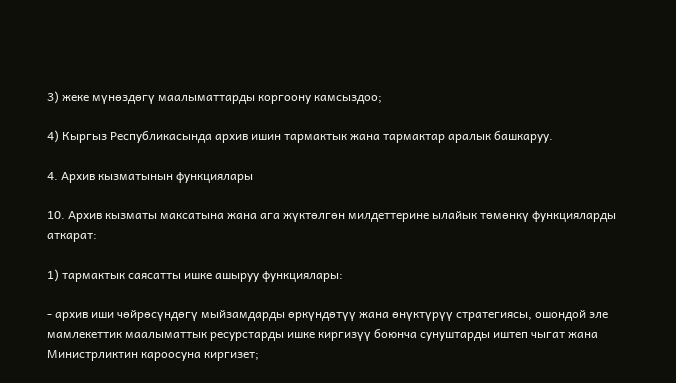3) жеке мүнөздөгү маалыматтарды коргоону камсыздоо;

4) Кыргыз Республикасында архив ишин тармактык жана тармактар аралык башкаруу.

4. Архив кызматынын функциялары

10. Архив кызматы максатына жана ага жүктөлгөн милдеттерине ылайык төмөнкү функцияларды аткарат:

1) тармактык саясатты ишке ашыруу функциялары:

- архив иши чөйрөсүндөгү мыйзамдарды өркүндөтүү жана өнүктүрүү стратегиясы, ошондой эле мамлекеттик маалыматтык ресурстарды ишке киргизүү боюнча сунуштарды иштеп чыгат жана Министрликтин кароосуна киргизет;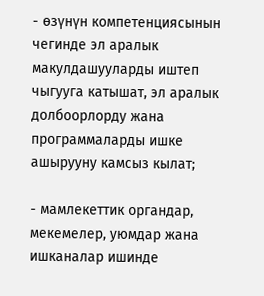- өзүнүн компетенциясынын чегинде эл аралык макулдашууларды иштеп чыгууга катышат, эл аралык долбоорлорду жана программаларды ишке ашырууну камсыз кылат;

- мамлекеттик органдар, мекемелер, уюмдар жана ишканалар ишинде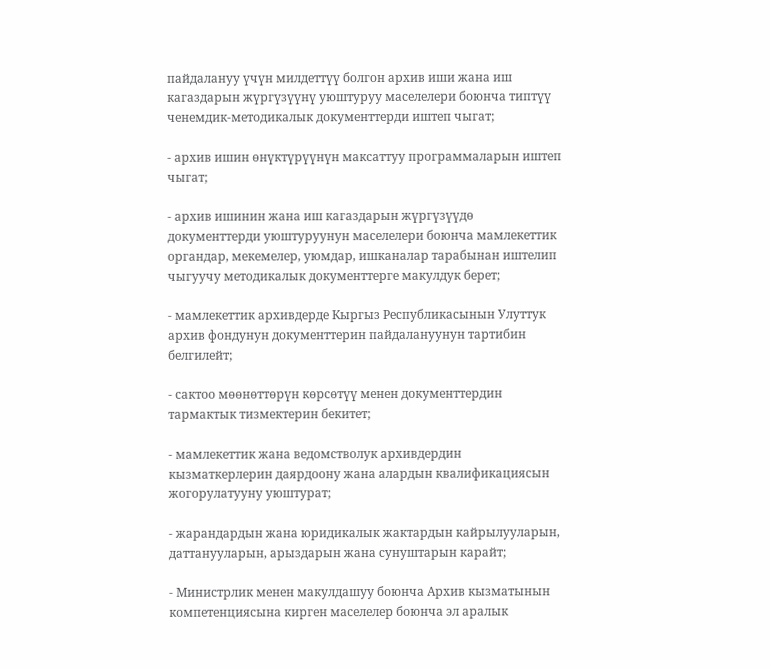пайдалануу үчүн милдеттүү болгон архив иши жана иш кагаздарын жүргүзүүнү уюштуруу маселелери боюнча типтүү ченемдик-методикалык документтерди иштеп чыгат;

- архив ишин өнүктүрүүнүн максаттуу программаларын иштеп чыгат;

- архив ишинин жана иш кагаздарын жүргүзүүдө документтерди уюштуруунун маселелери боюнча мамлекеттик органдар, мекемелер, уюмдар, ишканалар тарабынан иштелип чыгуучу методикалык документтерге макулдук берет;

- мамлекеттик архивдерде Кыргыз Республикасынын Улуттук архив фондунун документтерин пайдалануунун тартибин белгилейт;

- сактоо мөөнөттөрүн көрсөтүү менен документтердин тармактык тизмектерин бекитет;

- мамлекеттик жана ведомстволук архивдердин кызматкерлерин даярдоону жана алардын квалификациясын жогорулатууну уюштурат;

- жарандардын жана юридикалык жактардын кайрылууларын, даттанууларын, арыздарын жана сунуштарын карайт;

- Министрлик менен макулдашуу боюнча Архив кызматынын компетенциясына кирген маселелер боюнча эл аралык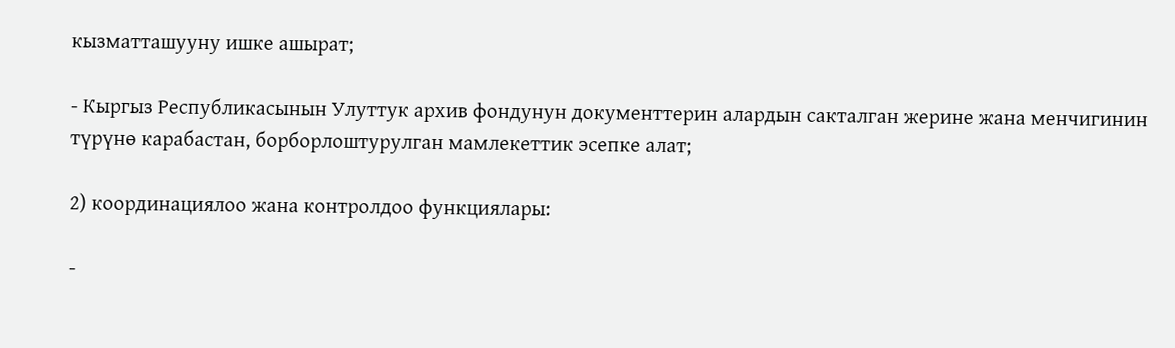кызматташууну ишке ашырат;

- Кыргыз Республикасынын Улуттук архив фондунун документтерин алардын сакталган жерине жана менчигинин түрүнө карабастан, борборлоштурулган мамлекеттик эсепке алат;

2) координациялоо жана контролдоо функциялары:

-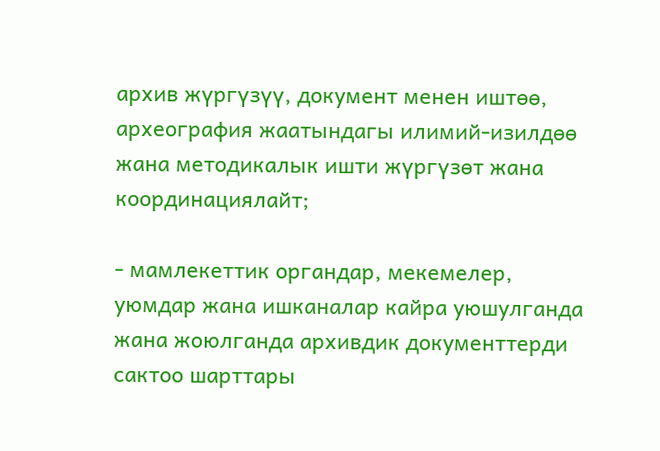архив жүргүзүү, документ менен иштөө, археография жаатындагы илимий-изилдөө жана методикалык ишти жүргүзөт жана координациялайт;

- мамлекеттик органдар, мекемелер, уюмдар жана ишканалар кайра уюшулганда жана жоюлганда архивдик документтерди сактоо шарттары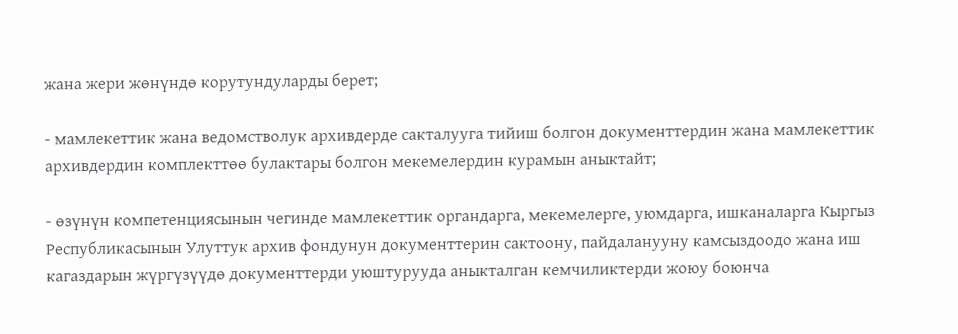жана жери жөнүндө корутундуларды берет;

- мамлекеттик жана ведомстволук архивдерде сакталууга тийиш болгон документтердин жана мамлекеттик архивдердин комплекттөө булактары болгон мекемелердин курамын аныктайт;

- өзүнүн компетенциясынын чегинде мамлекеттик органдарга, мекемелерге, уюмдарга, ишканаларга Кыргыз Республикасынын Улуттук архив фондунун документтерин сактоону, пайдаланууну камсыздоодо жана иш кагаздарын жүргүзүүдө документтерди уюштурууда аныкталган кемчиликтерди жоюу боюнча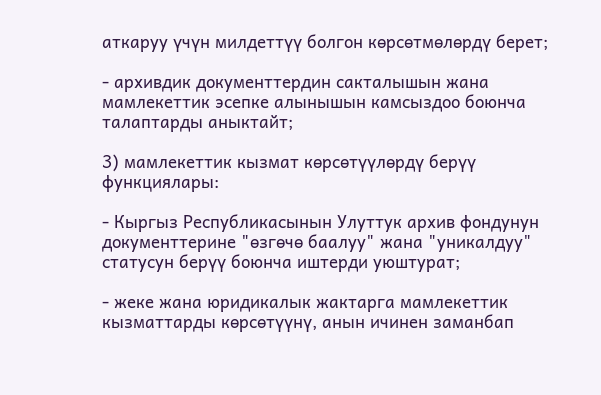аткаруу үчүн милдеттүү болгон көрсөтмөлөрдү берет;

- архивдик документтердин сакталышын жана мамлекеттик эсепке алынышын камсыздоо боюнча талаптарды аныктайт;

3) мамлекеттик кызмат көрсөтүүлөрдү берүү функциялары:

- Кыргыз Республикасынын Улуттук архив фондунун документтерине "өзгөчө баалуу" жана "уникалдуу" статусун берүү боюнча иштерди уюштурат;

- жеке жана юридикалык жактарга мамлекеттик кызматтарды көрсөтүүнү, анын ичинен заманбап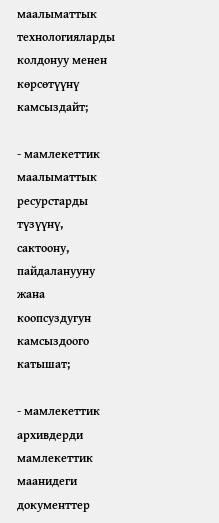маалыматтык технологияларды колдонуу менен көрсөтүүнү камсыздайт;

- мамлекеттик маалыматтык ресурстарды түзүүнү, сактоону, пайдаланууну жана коопсуздугун камсыздоого катышат;

- мамлекеттик архивдерди мамлекеттик маанидеги документтер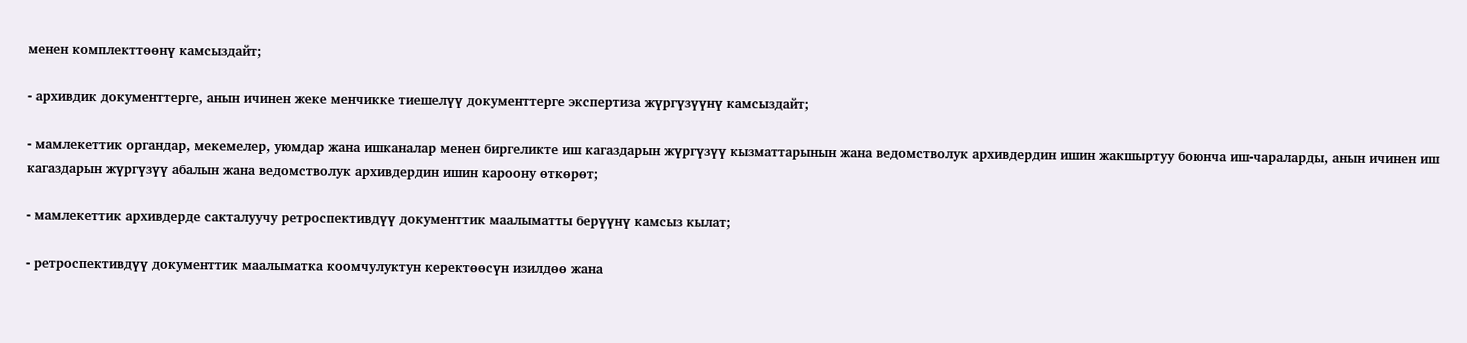менен комплекттөөнү камсыздайт;

- архивдик документтерге, анын ичинен жеке менчикке тиешелүү документтерге экспертиза жүргүзүүнү камсыздайт;

- мамлекеттик органдар, мекемелер, уюмдар жана ишканалар менен биргеликте иш кагаздарын жүргүзүү кызматтарынын жана ведомстволук архивдердин ишин жакшыртуу боюнча иш-чараларды, анын ичинен иш кагаздарын жүргүзүү абалын жана ведомстволук архивдердин ишин кароону өткөрөт;

- мамлекеттик архивдерде сакталуучу ретроспективдүү документтик маалыматты берүүнү камсыз кылат;

- ретроспективдүү документтик маалыматка коомчулуктун керектөөсүн изилдөө жана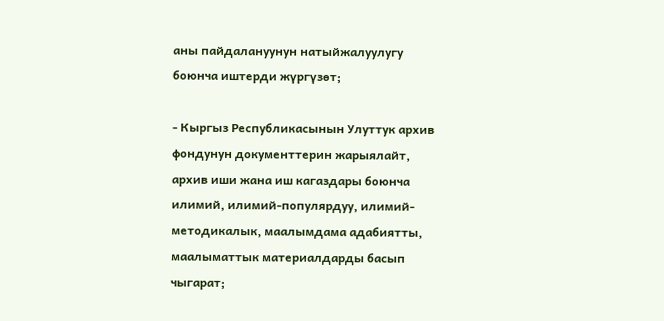аны пайдалануунун натыйжалуулугу боюнча иштерди жүргүзөт;

- Кыргыз Республикасынын Улуттук архив фондунун документтерин жарыялайт, архив иши жана иш кагаздары боюнча илимий, илимий-популярдуу, илимий-методикалык, маалымдама адабиятты, маалыматтык материалдарды басып чыгарат;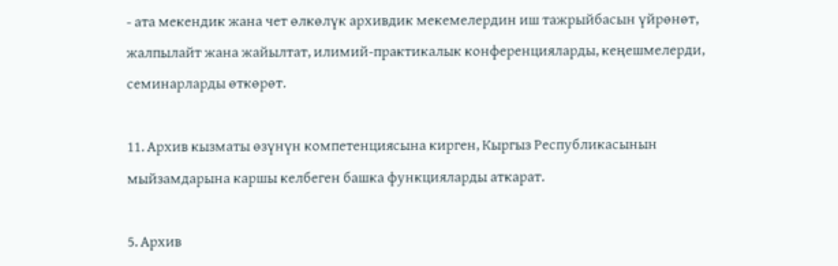- ата мекендик жана чет өлкөлүк архивдик мекемелердин иш тажрыйбасын үйрөнөт, жалпылайт жана жайылтат, илимий-практикалык конференцияларды, кеңешмелерди, семинарларды өткөрөт.

11. Архив кызматы өзүнүн компетенциясына кирген, Кыргыз Республикасынын мыйзамдарына каршы келбеген башка функцияларды аткарат.

5. Архив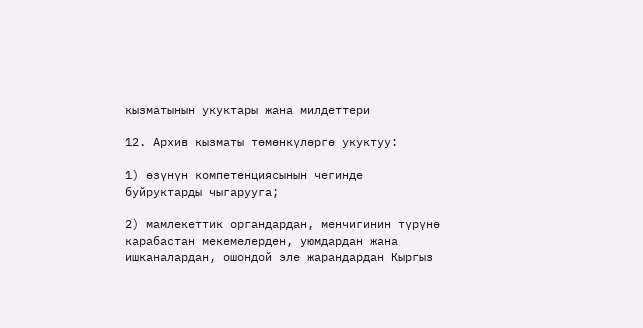кызматынын укуктары жана милдеттери

12. Архив кызматы төмөнкүлөргө укуктуу:

1) өзүнүн компетенциясынын чегинде буйруктарды чыгарууга;

2) мамлекеттик органдардан, менчигинин түрүнө карабастан мекемелерден, уюмдардан жана ишканалардан, ошондой эле жарандардан Кыргыз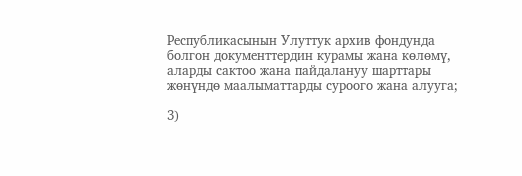Республикасынын Улуттук архив фондунда болгон документтердин курамы жана көлөмү, аларды сактоо жана пайдалануу шарттары жөнүндө маалыматтарды суроого жана алууга;

3)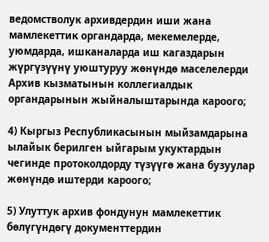ведомстволук архивдердин иши жана мамлекеттик органдарда, мекемелерде, уюмдарда, ишканаларда иш кагаздарын жүргүзүүнү уюштуруу жөнүндө маселелерди Архив кызматынын коллегиалдык органдарынын жыйналыштарында кароого;

4) Кыргыз Республикасынын мыйзамдарына ылайык берилген ыйгарым укуктардын чегинде протоколдорду түзүүгө жана бузуулар жөнүндө иштерди кароого;

5) Улуттук архив фондунун мамлекеттик бөлүгүндөгү документтердин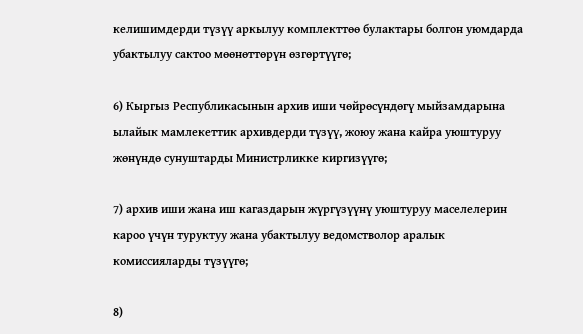келишимдерди түзүү аркылуу комплекттөө булактары болгон уюмдарда убактылуу сактоо мөөнөттөрүн өзгөртүүгө;

6) Кыргыз Республикасынын архив иши чөйрөсүндөгү мыйзамдарына ылайык мамлекеттик архивдерди түзүү, жоюу жана кайра уюштуруу жөнүндө сунуштарды Министрликке киргизүүгө;

7) архив иши жана иш кагаздарын жүргүзүүнү уюштуруу маселелерин кароо үчүн туруктуу жана убактылуу ведомстволор аралык комиссияларды түзүүгө;

8)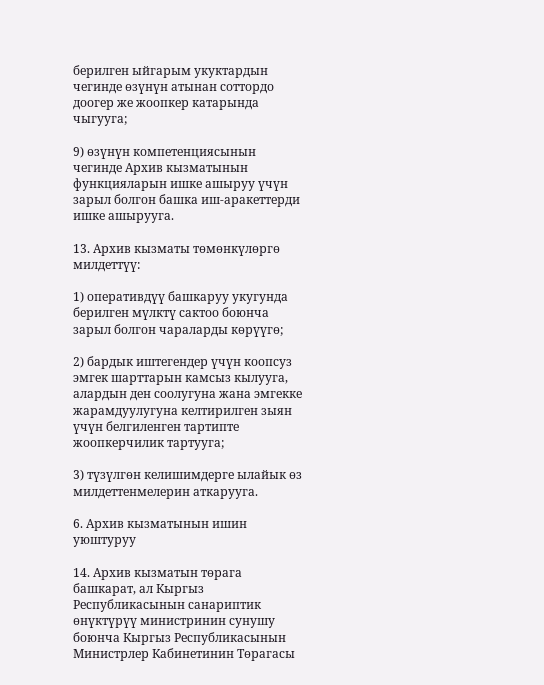берилген ыйгарым укуктардын чегинде өзүнүн атынан соттордо доогер же жоопкер катарында чыгууга;

9) өзүнүн компетенциясынын чегинде Архив кызматынын функцияларын ишке ашыруу үчүн зарыл болгон башка иш-аракеттерди ишке ашырууга.

13. Архив кызматы төмөнкүлөргө милдеттүү:

1) оперативдүү башкаруу укугунда берилген мүлктү сактоо боюнча зарыл болгон чараларды көрүүгө;

2) бардык иштегендер үчүн коопсуз эмгек шарттарын камсыз кылууга, алардын ден соолугуна жана эмгекке жарамдуулугуна келтирилген зыян үчүн белгиленген тартипте жоопкерчилик тартууга;

3) түзүлгөн келишимдерге ылайык өз милдеттенмелерин аткарууга.

6. Архив кызматынын ишин уюштуруу

14. Архив кызматын төрага башкарат, ал Кыргыз Республикасынын санариптик өнүктүрүү министринин сунушу боюнча Кыргыз Республикасынын Министрлер Кабинетинин Төрагасы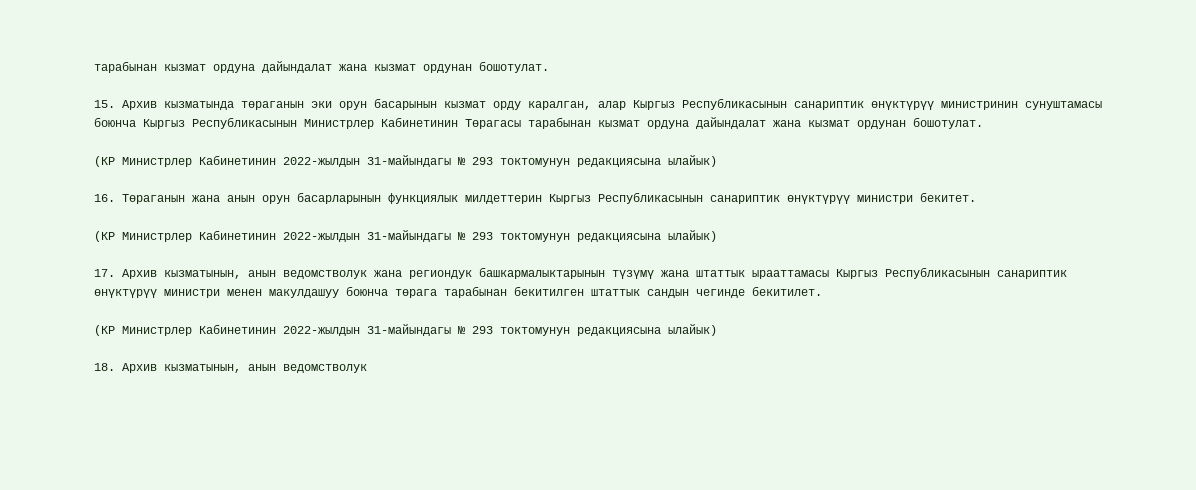тарабынан кызмат ордуна дайындалат жана кызмат ордунан бошотулат.

15. Архив кызматында төраганын эки орун басарынын кызмат орду каралган, алар Кыргыз Республикасынын санариптик өнүктүрүү министринин сунуштамасы боюнча Кыргыз Республикасынын Министрлер Кабинетинин Төрагасы тарабынан кызмат ордуна дайындалат жана кызмат ордунан бошотулат.

(КР Министрлер Кабинетинин 2022-жылдын 31-майындагы № 293 токтомунун редакциясына ылайык)

16. Төраганын жана анын орун басарларынын функциялык милдеттерин Кыргыз Республикасынын санариптик өнүктүрүү министри бекитет.

(КР Министрлер Кабинетинин 2022-жылдын 31-майындагы № 293 токтомунун редакциясына ылайык)

17. Архив кызматынын, анын ведомстволук жана региондук башкармалыктарынын түзүмү жана штаттык ырааттамасы Кыргыз Республикасынын санариптик өнүктүрүү министри менен макулдашуу боюнча төрага тарабынан бекитилген штаттык сандын чегинде бекитилет.

(КР Министрлер Кабинетинин 2022-жылдын 31-майындагы № 293 токтомунун редакциясына ылайык)

18. Архив кызматынын, анын ведомстволук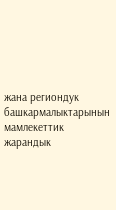жана региондук башкармалыктарынын мамлекеттик жарандык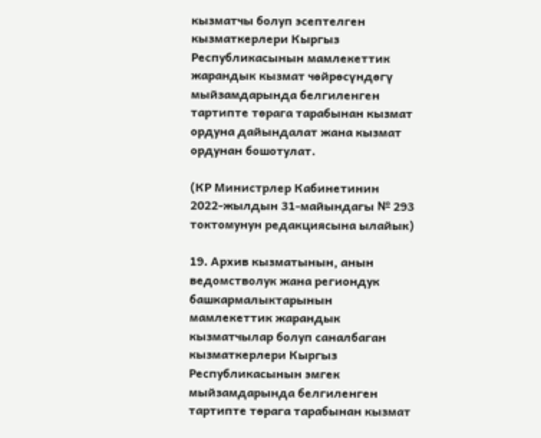кызматчы болуп эсептелген кызматкерлери Кыргыз Республикасынын мамлекеттик жарандык кызмат чөйрөсүндөгү мыйзамдарында белгиленген тартипте төрага тарабынан кызмат ордуна дайындалат жана кызмат ордунан бошотулат.

(КР Министрлер Кабинетинин 2022-жылдын 31-майындагы № 293 токтомунун редакциясына ылайык)

19. Архив кызматынын, анын ведомстволук жана региондук башкармалыктарынын мамлекеттик жарандык кызматчылар болуп саналбаган кызматкерлери Кыргыз Республикасынын эмгек мыйзамдарында белгиленген тартипте төрага тарабынан кызмат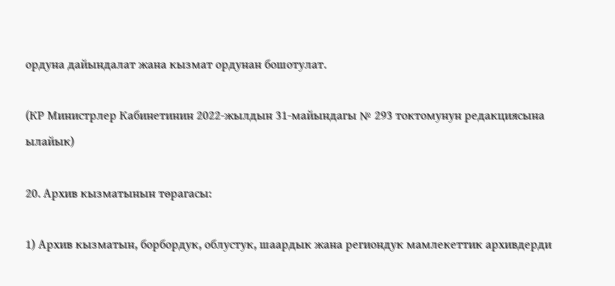ордуна дайындалат жана кызмат ордунан бошотулат.

(КР Министрлер Кабинетинин 2022-жылдын 31-майындагы № 293 токтомунун редакциясына ылайык)

20. Архив кызматынын төрагасы:

1) Архив кызматын, борбордук, облустук, шаардык жана региондук мамлекеттик архивдерди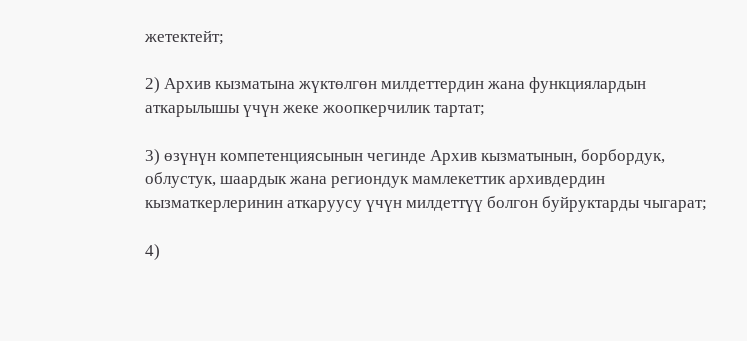жетектейт;

2) Архив кызматына жүктөлгөн милдеттердин жана функциялардын аткарылышы үчүн жеке жоопкерчилик тартат;

3) өзүнүн компетенциясынын чегинде Архив кызматынын, борбордук, облустук, шаардык жана региондук мамлекеттик архивдердин кызматкерлеринин аткаруусу үчүн милдеттүү болгон буйруктарды чыгарат;

4)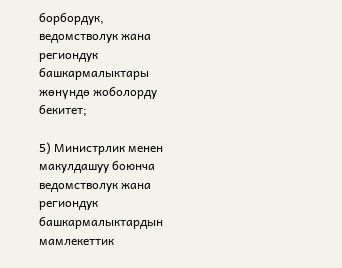борбордук, ведомстволук жана региондук башкармалыктары жөнүндө жоболорду бекитет;

5) Министрлик менен макулдашуу боюнча ведомстволук жана региондук башкармалыктардын мамлекеттик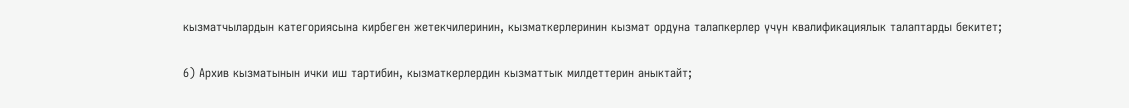кызматчылардын категориясына кирбеген жетекчилеринин, кызматкерлеринин кызмат ордуна талапкерлер үчүн квалификациялык талаптарды бекитет;

6) Архив кызматынын ички иш тартибин, кызматкерлердин кызматтык милдеттерин аныктайт;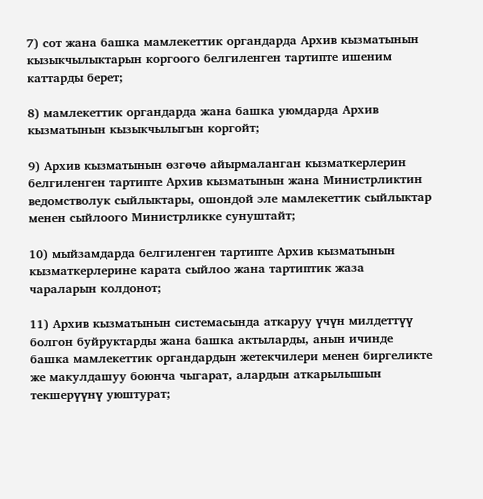7) сот жана башка мамлекеттик органдарда Архив кызматынын кызыкчылыктарын коргоого белгиленген тартипте ишеним каттарды берет;

8) мамлекеттик органдарда жана башка уюмдарда Архив кызматынын кызыкчылыгын коргойт;

9) Архив кызматынын өзгөчө айырмаланган кызматкерлерин белгиленген тартипте Архив кызматынын жана Министрликтин ведомстволук сыйлыктары, ошондой эле мамлекеттик сыйлыктар менен сыйлоого Министрликке сунуштайт;

10) мыйзамдарда белгиленген тартипте Архив кызматынын кызматкерлерине карата сыйлоо жана тартиптик жаза чараларын колдонот;

11) Архив кызматынын системасында аткаруу үчүн милдеттүү болгон буйруктарды жана башка актыларды, анын ичинде башка мамлекеттик органдардын жетекчилери менен биргеликте же макулдашуу боюнча чыгарат, алардын аткарылышын текшерүүнү уюштурат;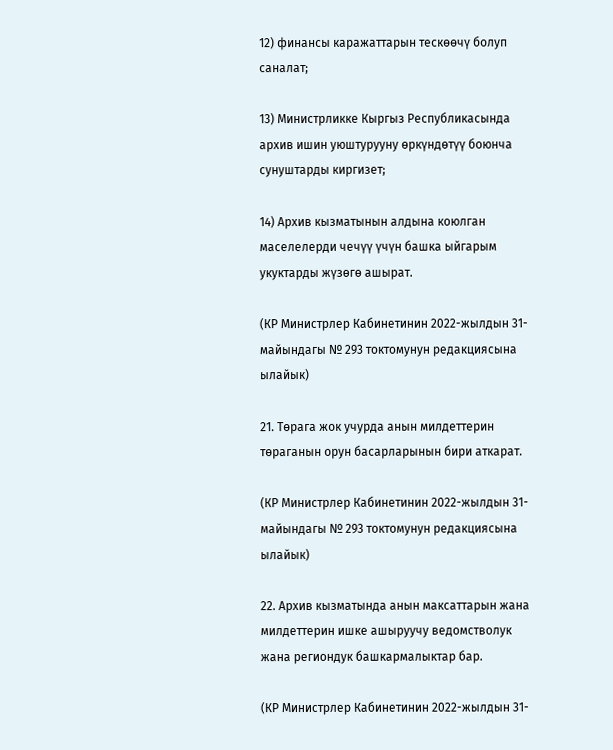12) финансы каражаттарын тескөөчү болуп саналат;

13) Министрликке Кыргыз Республикасында архив ишин уюштурууну өркүндөтүү боюнча сунуштарды киргизет;

14) Архив кызматынын алдына коюлган маселелерди чечүү үчүн башка ыйгарым укуктарды жүзөгө ашырат.

(КР Министрлер Кабинетинин 2022-жылдын 31-майындагы № 293 токтомунун редакциясына ылайык)

21. Төрага жок учурда анын милдеттерин төраганын орун басарларынын бири аткарат.

(КР Министрлер Кабинетинин 2022-жылдын 31-майындагы № 293 токтомунун редакциясына ылайык)

22. Архив кызматында анын максаттарын жана милдеттерин ишке ашыруучу ведомстволук жана региондук башкармалыктар бар.

(КР Министрлер Кабинетинин 2022-жылдын 31-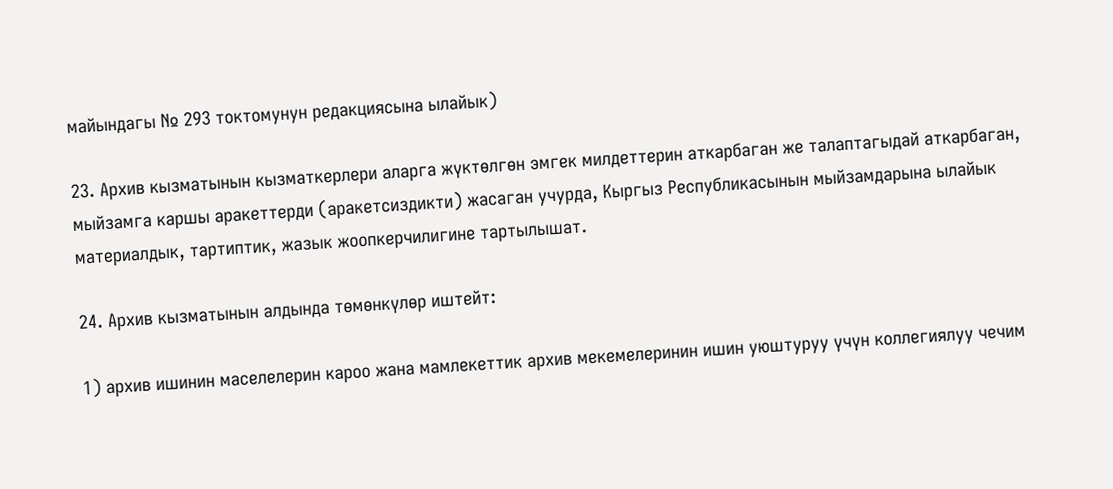майындагы № 293 токтомунун редакциясына ылайык)

23. Архив кызматынын кызматкерлери аларга жүктөлгөн эмгек милдеттерин аткарбаган же талаптагыдай аткарбаган, мыйзамга каршы аракеттерди (аракетсиздикти) жасаган учурда, Кыргыз Республикасынын мыйзамдарына ылайык материалдык, тартиптик, жазык жоопкерчилигине тартылышат.

24. Архив кызматынын алдында төмөнкүлөр иштейт:

1) архив ишинин маселелерин кароо жана мамлекеттик архив мекемелеринин ишин уюштуруу үчүн коллегиялуу чечим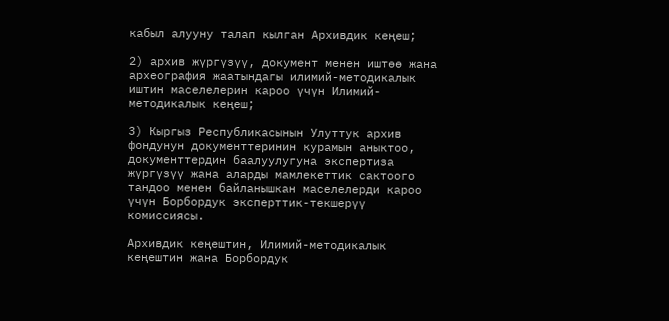кабыл алууну талап кылган Архивдик кеңеш;

2) архив жүргүзүү, документ менен иштөө жана археография жаатындагы илимий-методикалык иштин маселелерин кароо үчүн Илимий-методикалык кеңеш;

3) Кыргыз Республикасынын Улуттук архив фондунун документтеринин курамын аныктоо, документтердин баалуулугуна экспертиза жүргүзүү жана аларды мамлекеттик сактоого тандоо менен байланышкан маселелерди кароо үчүн Борбордук эксперттик-текшерүү комиссиясы.

Архивдик кеңештин, Илимий-методикалык кеңештин жана Борбордук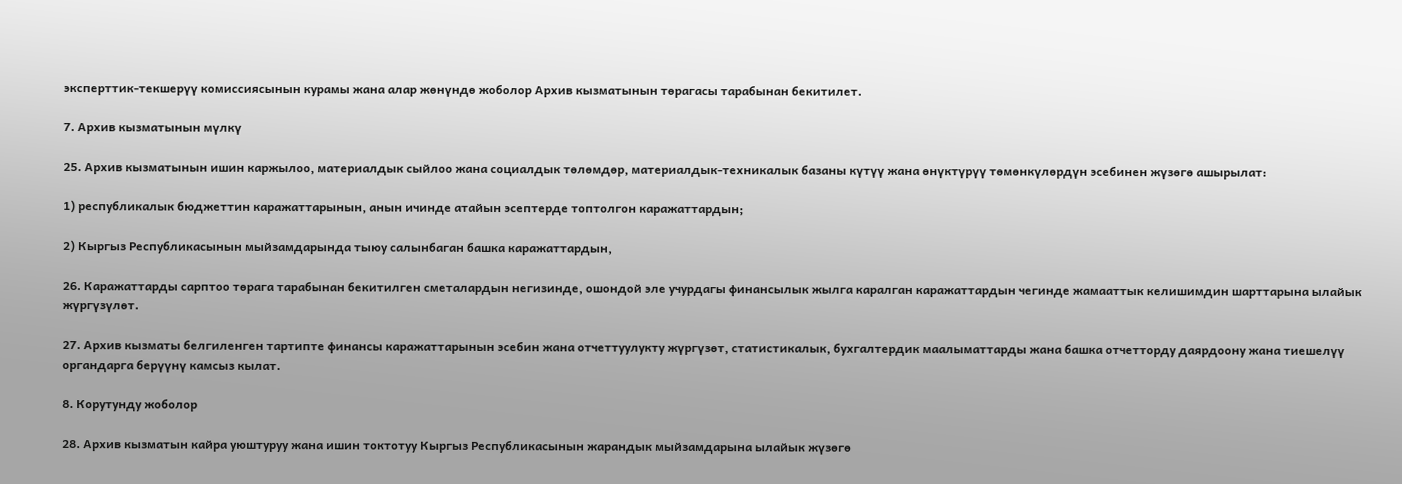эксперттик-текшерүү комиссиясынын курамы жана алар жөнүндө жоболор Архив кызматынын төрагасы тарабынан бекитилет.

7. Архив кызматынын мүлкү

25. Архив кызматынын ишин каржылоо, материалдык сыйлоо жана социалдык төлөмдөр, материалдык-техникалык базаны күтүү жана өнүктүрүү төмөнкүлөрдүн эсебинен жүзөгө ашырылат:

1) республикалык бюджеттин каражаттарынын, анын ичинде атайын эсептерде топтолгон каражаттардын;

2) Кыргыз Республикасынын мыйзамдарында тыюу салынбаган башка каражаттардын,

26. Каражаттарды сарптоо төрага тарабынан бекитилген сметалардын негизинде, ошондой эле учурдагы финансылык жылга каралган каражаттардын чегинде жамааттык келишимдин шарттарына ылайык жүргүзүлөт.

27. Архив кызматы белгиленген тартипте финансы каражаттарынын эсебин жана отчеттуулукту жүргүзөт, статистикалык, бухгалтердик маалыматтарды жана башка отчетторду даярдоону жана тиешелүү органдарга берүүнү камсыз кылат.

8. Корутунду жоболор

28. Архив кызматын кайра уюштуруу жана ишин токтотуу Кыргыз Республикасынын жарандык мыйзамдарына ылайык жүзөгө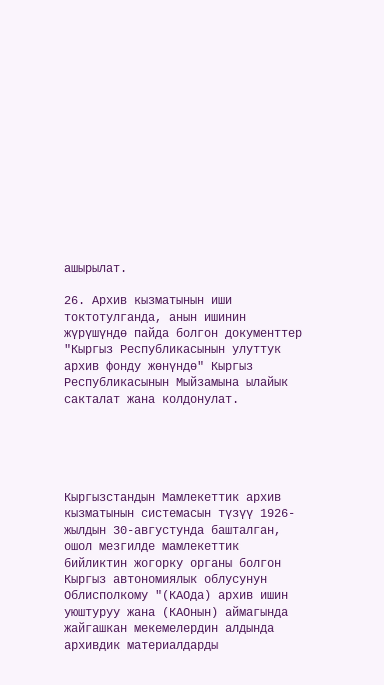ашырылат.

26. Архив кызматынын иши токтотулганда, анын ишинин жүрүшүндө пайда болгон документтер "Кыргыз Республикасынын улуттук архив фонду жөнүндө" Кыргыз Республикасынын Мыйзамына ылайык сакталат жана колдонулат.





Кыргызстандын Мамлекеттик архив кызматынын системасын түзүү 1926-жылдын 30-августунда башталган, ошол мезгилде мамлекеттик бийликтин жогорку органы болгон Кыргыз автономиялык облусунун Облисполкому "(КАОда) архив ишин уюштуруу жана (КАОнын) аймагында жайгашкан мекемелердин алдында архивдик материалдарды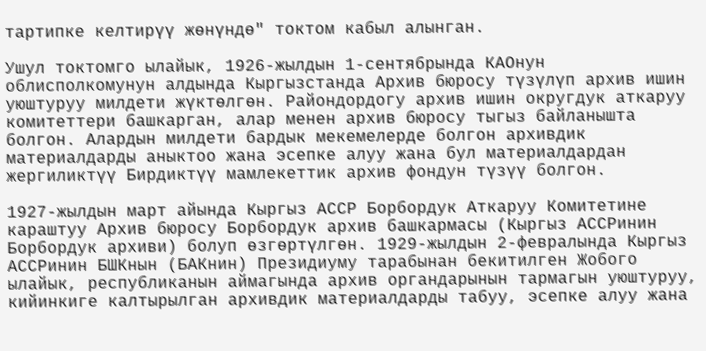тартипке келтирүү жөнүндө" токтом кабыл алынган.

Ушул токтомго ылайык, 1926-жылдын 1-сентябрында КАОнун облисполкомунун алдында Кыргызстанда Архив бюросу түзүлүп архив ишин уюштуруу милдети жүктөлгөн. Райондордогу архив ишин округдук аткаруу комитеттери башкарган, алар менен архив бюросу тыгыз байланышта болгон. Алардын милдети бардык мекемелерде болгон архивдик материалдарды аныктоо жана эсепке алуу жана бул материалдардан жергиликтүү Бирдиктүү мамлекеттик архив фондун түзүү болгон.

1927-жылдын март айында Кыргыз АССР Борбордук Аткаруу Комитетине караштуу Архив бюросу Борбордук архив башкармасы (Кыргыз АССРинин Борбордук архиви) болуп өзгөртүлгөн. 1929-жылдын 2-февралында Кыргыз АССРинин БШКнын (БАКнин) Президиуму тарабынан бекитилген Жобого ылайык, республиканын аймагында архив органдарынын тармагын уюштуруу, кийинкиге калтырылган архивдик материалдарды табуу, эсепке алуу жана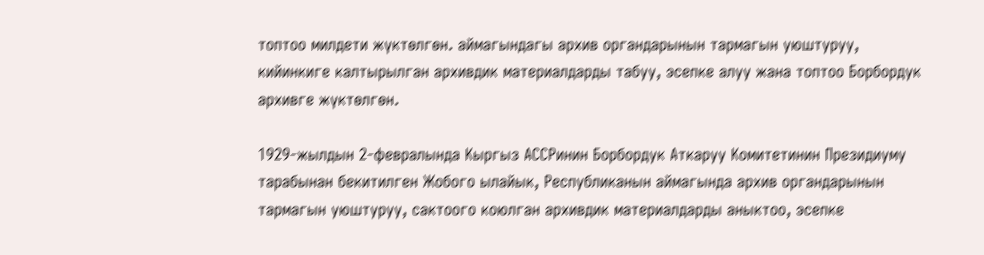топтоо милдети жүктөлгөн. аймагындагы архив органдарынын тармагын уюштуруу, кийинкиге калтырылган архивдик материалдарды табуу, эсепке алуу жана топтоо Борбордук архивге жүктөлгөн.

1929-жылдын 2-февралында Кыргыз АССРинин Борбордук Аткаруу Комитетинин Президиуму тарабынан бекитилген Жобого ылайык, Республиканын аймагында архив органдарынын тармагын уюштуруу, сактоого коюлган архивдик материалдарды аныктоо, эсепке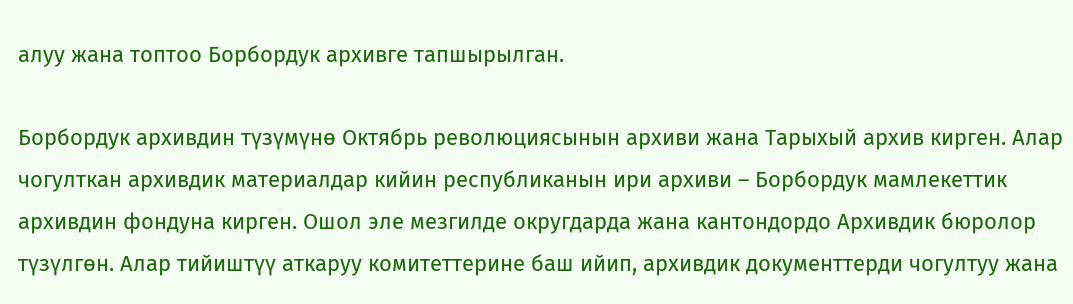алуу жана топтоо Борбордук архивге тапшырылган.

Борбордук архивдин түзүмүнө Октябрь революциясынын архиви жана Тарыхый архив кирген. Алар чогулткан архивдик материалдар кийин республиканын ири архиви – Борбордук мамлекеттик архивдин фондуна кирген. Ошол эле мезгилде округдарда жана кантондордо Архивдик бюролор түзүлгөн. Алар тийиштүү аткаруу комитеттерине баш ийип, архивдик документтерди чогултуу жана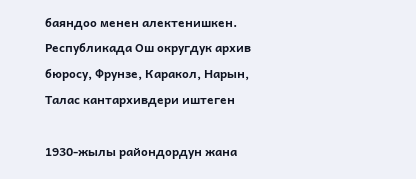баяндоо менен алектенишкен. Республикада Ош округдук архив бюросу, Фрунзе, Каракол, Нарын, Талас кантархивдери иштеген

1930-жылы райондордун жана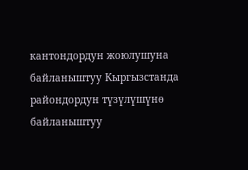кантондордун жоюлушуна байланыштуу Кыргызстанда райондордун түзүлүшүнө байланыштуу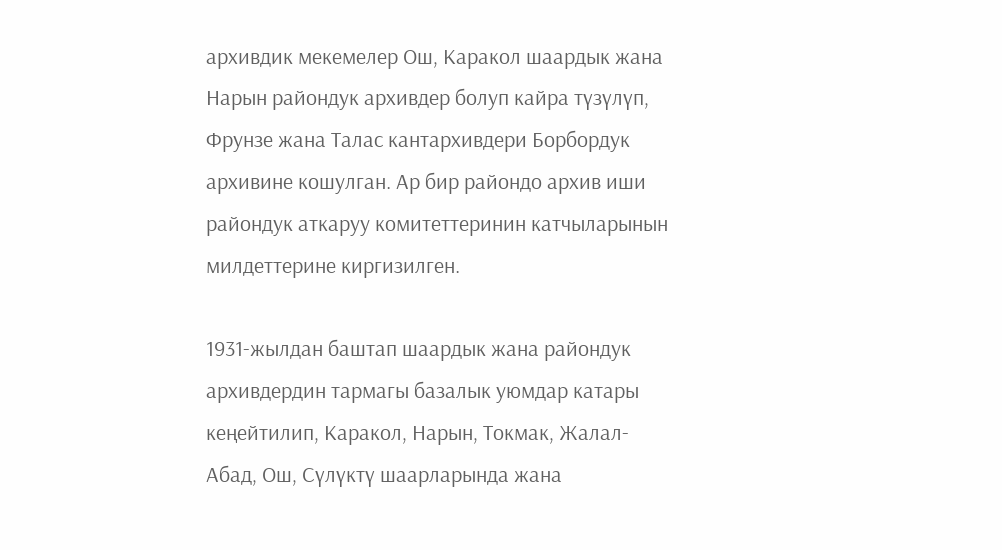архивдик мекемелер Ош, Каракол шаардык жана Нарын райондук архивдер болуп кайра түзүлүп, Фрунзе жана Талас кантархивдери Борбордук архивине кошулган. Ар бир райондо архив иши райондук аткаруу комитеттеринин катчыларынын милдеттерине киргизилген.

1931-жылдан баштап шаардык жана райондук архивдердин тармагы базалык уюмдар катары кеңейтилип, Каракол, Нарын, Токмак, Жалал-Абад, Ош, Сүлүктү шаарларында жана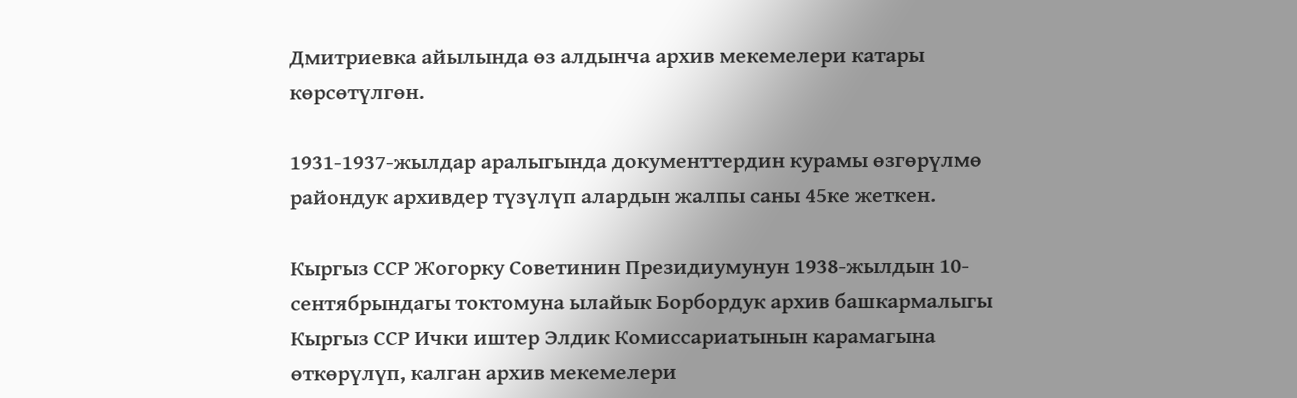Дмитриевка айылында өз алдынча архив мекемелери катары көрсөтүлгөн.

1931-1937-жылдар аралыгында документтердин курамы өзгөрүлмө райондук архивдер түзүлүп алардын жалпы саны 45ке жеткен.

Кыргыз ССР Жогорку Советинин Президиумунун 1938-жылдын 10-сентябрындагы токтомуна ылайык Борбордук архив башкармалыгы Кыргыз ССР Ички иштер Элдик Комиссариатынын карамагына өткөрүлүп, калган архив мекемелери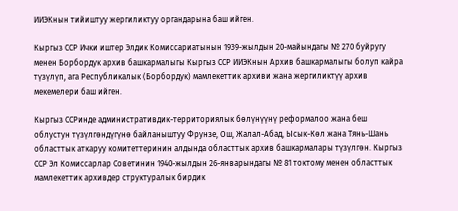ИИЭКнын тийиштуу жергиликтуу органдарына баш ийген.

Кыргыз ССР Ички иштер Элдик Комиссариатынын 1939-жылдын 20-майындагы № 270 буйругу менен Борбордук архив башкармалыгы Кыргыз ССР ИИЭКнын Архив башкармалыгы болуп кайра түзүлүп, ага Республикалык (Борбордук) мамлекеттик архиви жана жергиликтүү архив мекемелери баш ийген.

Кыргыз ССРинде административдик-территориялык бөлүнүүнү реформалоо жана беш облустун түзүлгөндүгүнө байланыштуу Фрунзе, Ош, Жалал-Абад, Ысык-Көл жана Тянь-Шань областтык аткаруу комитеттеринин алдында областтык архив башкармалары түзүлгөн. Кыргыз ССР Эл Комиссарлар Советинин 1940-жылдын 26-январындагы № 81 токтому менен областтык мамлекеттик архивдер структуралык бирдик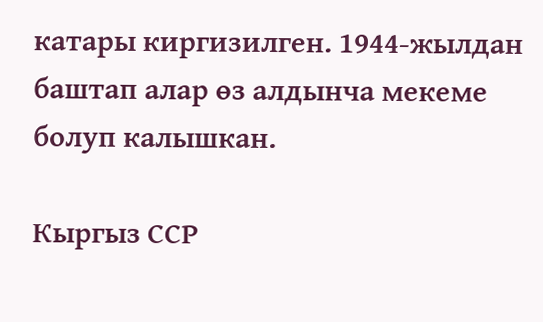катары киргизилген. 1944-жылдан баштап алар өз алдынча мекеме болуп калышкан.

Кыргыз ССР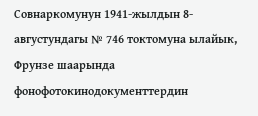Совнаркомунун 1941-жылдын 8-августундагы № 746 токтомуна ылайык, Фрунзе шаарында фонофотокинодокументтердин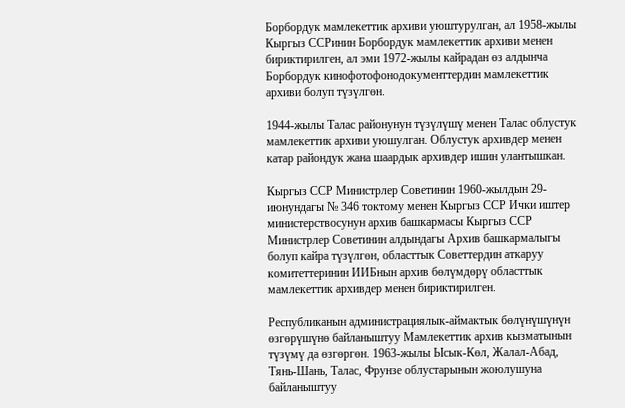Борбордук мамлекеттик архиви уюштурулган, ал 1958-жылы Кыргыз ССРинин Борбордук мамлекеттик архиви менен бириктирилген, ал эми 1972-жылы кайрадан өз алдынча Борбордук кинофотофонодокументтердин мамлекеттик архиви болуп түзүлгөн.

1944-жылы Талас районунун түзүлүшү менен Талас облустук мамлекеттик архиви уюшулган. Облустук архивдер менен катар райондук жана шаардык архивдер ишин улантышкан.

Кыргыз ССР Министрлер Советинин 1960-жылдын 29-июнундагы № 346 токтому менен Кыргыз ССР Ички иштер министерствосунун архив башкармасы Кыргыз ССР Министрлер Советинин алдындагы Архив башкармалыгы болуп кайра түзүлгөн, областтык Советтердин аткаруу комитеттеринин ИИБнын архив бөлүмдөрү областтык мамлекеттик архивдер менен бириктирилген.

Республиканын администрациялык-аймактык бөлүнүшүнүн өзгөрүшүнө байланыштуу Мамлекеттик архив кызматынын түзүмү да өзгөргөн. 1963-жылы Ысык-Көл, Жалал-Абад, Тянь-Шань, Талас, Фрунзе облустарынын жоюлушуна байланыштуу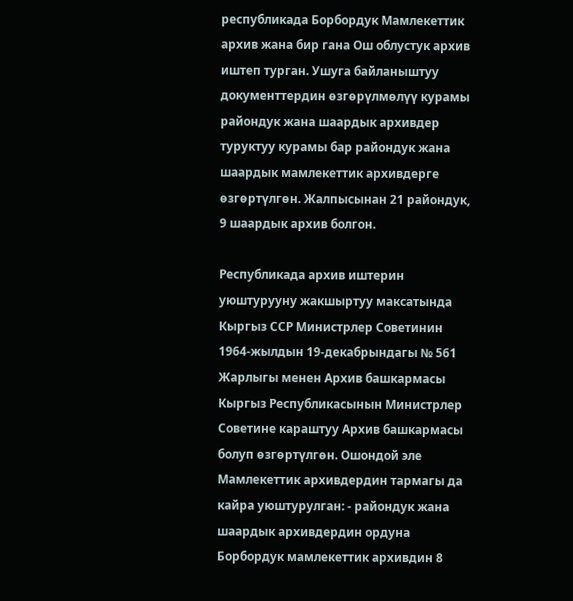республикада Борбордук Мамлекеттик архив жана бир гана Ош облустук архив иштеп турган. Ушуга байланыштуу документтердин өзгөрүлмөлүү курамы райондук жана шаардык архивдер туруктуу курамы бар райондук жана шаардык мамлекеттик архивдерге өзгөртүлгөн. Жалпысынан 21 райондук, 9 шаардык архив болгон.

Республикада архив иштерин уюштурууну жакшыртуу максатында Кыргыз ССР Министрлер Советинин 1964-жылдын 19-декабрындагы № 561 Жарлыгы менен Архив башкармасы Кыргыз Республикасынын Министрлер Советине караштуу Архив башкармасы болуп өзгөртүлгөн. Ошондой эле Мамлекеттик архивдердин тармагы да кайра уюштурулган: - райондук жана шаардык архивдердин ордуна Борбордук мамлекеттик архивдин 8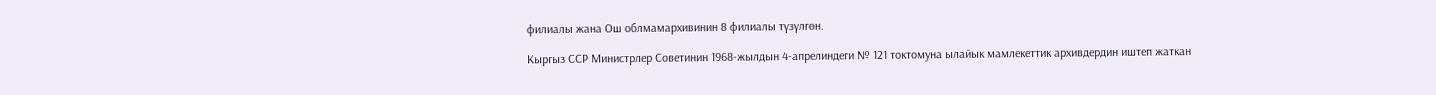филиалы жана Ош облмамархивинин 8 филиалы түзүлгөн.

Кыргыз ССР Министрлер Советинин 1968-жылдын 4-апрелиндеги № 121 токтомуна ылайык мамлекеттик архивдердин иштеп жаткан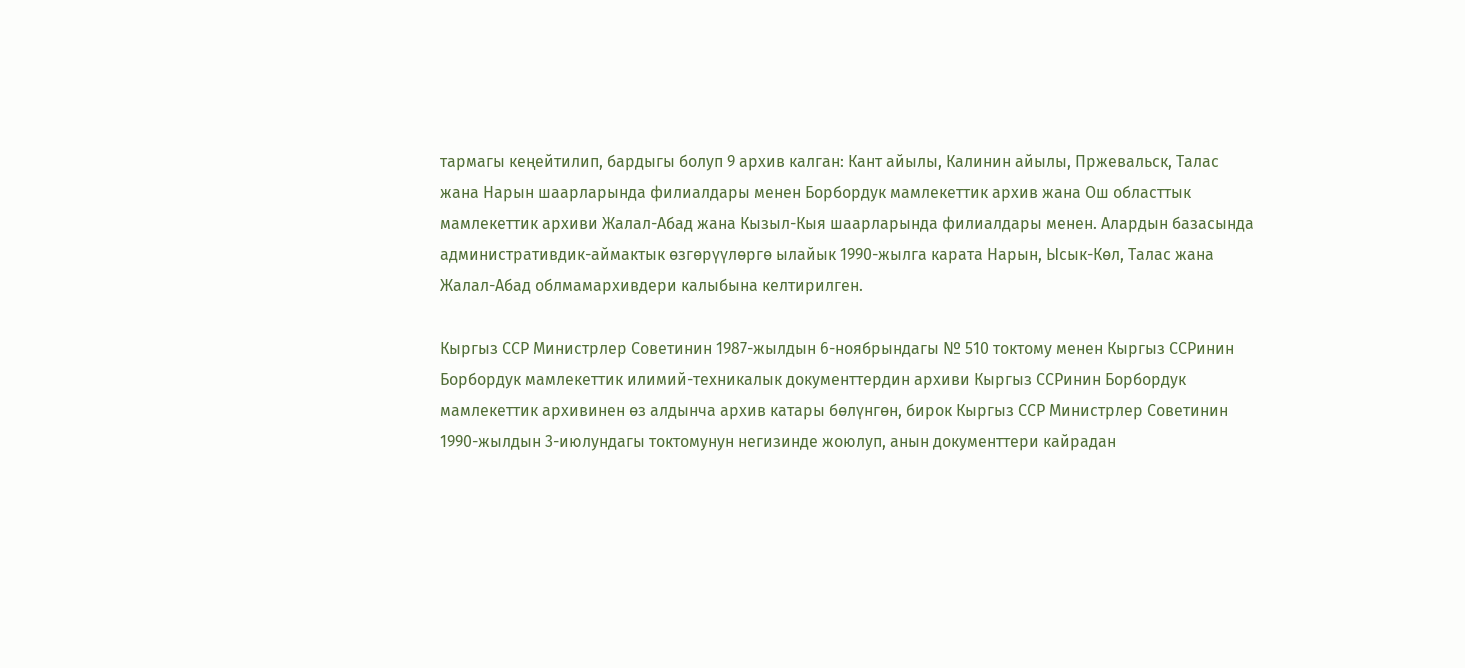тармагы кеңейтилип, бардыгы болуп 9 архив калган: Кант айылы, Калинин айылы, Пржевальск, Талас жана Нарын шаарларында филиалдары менен Борбордук мамлекеттик архив жана Ош областтык мамлекеттик архиви Жалал-Абад жана Кызыл-Кыя шаарларында филиалдары менен. Алардын базасында административдик-аймактык өзгөрүүлөргө ылайык 1990-жылга карата Нарын, Ысык-Көл, Талас жана Жалал-Абад облмамархивдери калыбына келтирилген.

Кыргыз ССР Министрлер Советинин 1987-жылдын 6-ноябрындагы № 510 токтому менен Кыргыз ССРинин Борбордук мамлекеттик илимий-техникалык документтердин архиви Кыргыз ССРинин Борбордук мамлекеттик архивинен өз алдынча архив катары бөлүнгөн, бирок Кыргыз ССР Министрлер Советинин 1990-жылдын 3-июлундагы токтомунун негизинде жоюлуп, анын документтери кайрадан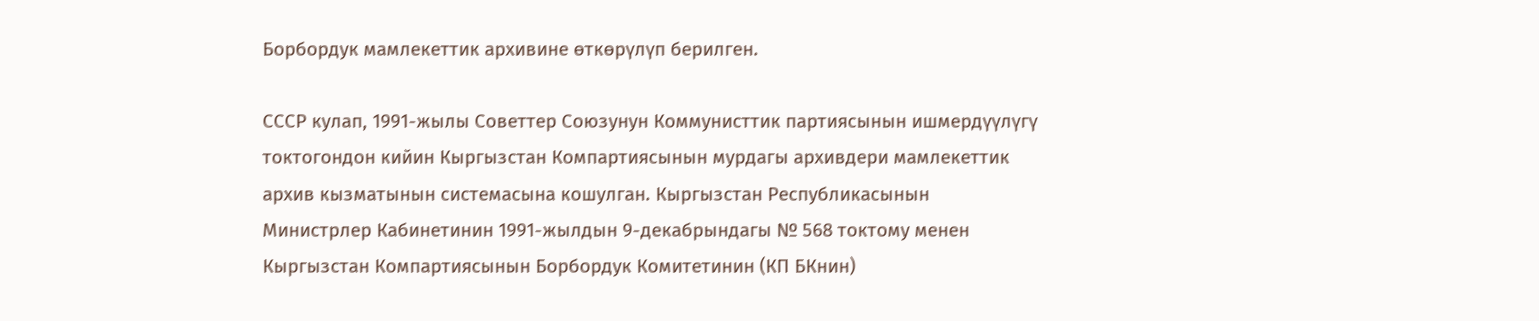Борбордук мамлекеттик архивине өткөрүлүп берилген.

СССР кулап, 1991-жылы Советтер Союзунун Коммунисттик партиясынын ишмердүүлүгү токтогондон кийин Кыргызстан Компартиясынын мурдагы архивдери мамлекеттик архив кызматынын системасына кошулган. Кыргызстан Республикасынын Министрлер Кабинетинин 1991-жылдын 9-декабрындагы № 568 токтому менен Кыргызстан Компартиясынын Борбордук Комитетинин (КП БКнин)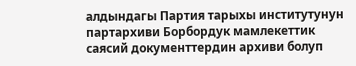алдындагы Партия тарыхы институтунун партархиви Борбордук мамлекеттик саясий документтердин архиви болуп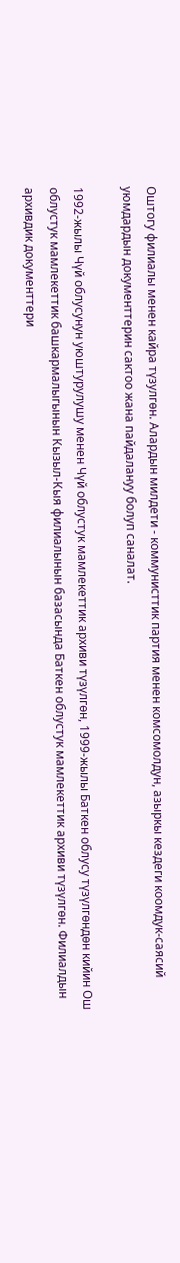Оштогу филиалы менен кайра түзулгөн. Алардын милдети - коммунисттик партия менен комсомолдун, азыркы кездеги коомдук-саясий уюмдардын документтерин сактоо жана пайдалануу болуп саналат.

1992-жылы Чүй облусунун уюштурулушу менен Чүй облустук мамлекеттик архиви түзүлгөн, 1999-жылы Баткен облусу түзүлгөндөн кийин Ош облустук мамлекеттик башкармалыгынын Кызыл-Кыя филиалынын базасында Баткен облустук мамлекеттик архиви түзүлгөн. Филиалдын архивдик документтери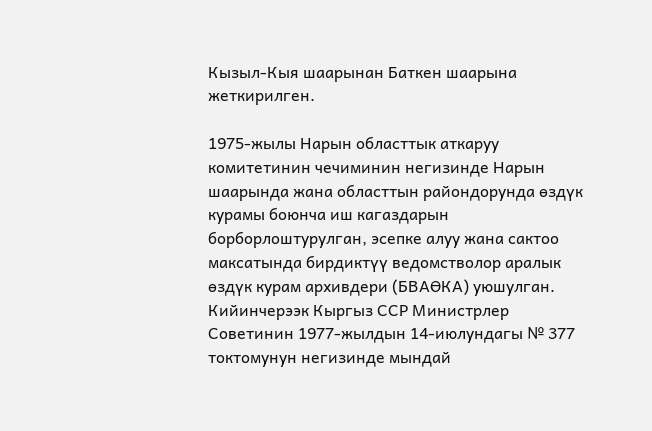Кызыл-Кыя шаарынан Баткен шаарына жеткирилген.

1975-жылы Нарын областтык аткаруу комитетинин чечиминин негизинде Нарын шаарында жана областтын райондорунда өздүк курамы боюнча иш кагаздарын борборлоштурулган, эсепке алуу жана сактоо максатында бирдиктүү ведомстволор аралык өздүк курам архивдери (БВАӨКА) уюшулган. Кийинчерээк Кыргыз ССР Министрлер Советинин 1977-жылдын 14-июлундагы № 377 токтомунун негизинде мындай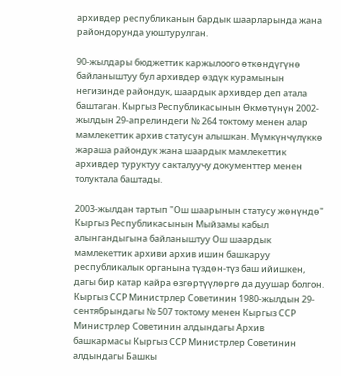архивдер республиканын бардык шаарларында жана райондорунда уюштурулган.

90-жылдары бюджеттик каржылоого өткөндүгүнө байланыштуу бул архивдер өздүк курамынын негизинде райондук, шаардык архивдер деп атала баштаган. Кыргыз Республикасынын Өкмөтүнүн 2002-жылдын 29-апрелиндеги № 264 токтому менен алар мамлекеттик архив статусун алышкан. Мүмкүнчүлүккө жараша райондук жана шаардык мамлекеттик архивдер туруктуу сакталуучу документтер менен толуктала баштады.

2003-жылдан тартып "Ош шаарынын статусу жөнүндө" Кыргыз Республикасынын Мыйзамы кабыл алынгандыгына байланыштуу Ош шаардык мамлекеттик архиви архив ишин башкаруу республикалык органына түздөн-түз баш ийишкен, дагы бир катар кайра өзгөртүүлөргө да дуушар болгон. Кыргыз ССР Министрлер Советинин 1980-жылдын 29-сентябрындагы № 507 токтому менен Кыргыз ССР Министрлер Советинин алдындагы Архив башкармасы Кыргыз ССР Министрлер Советинин алдындагы Башкы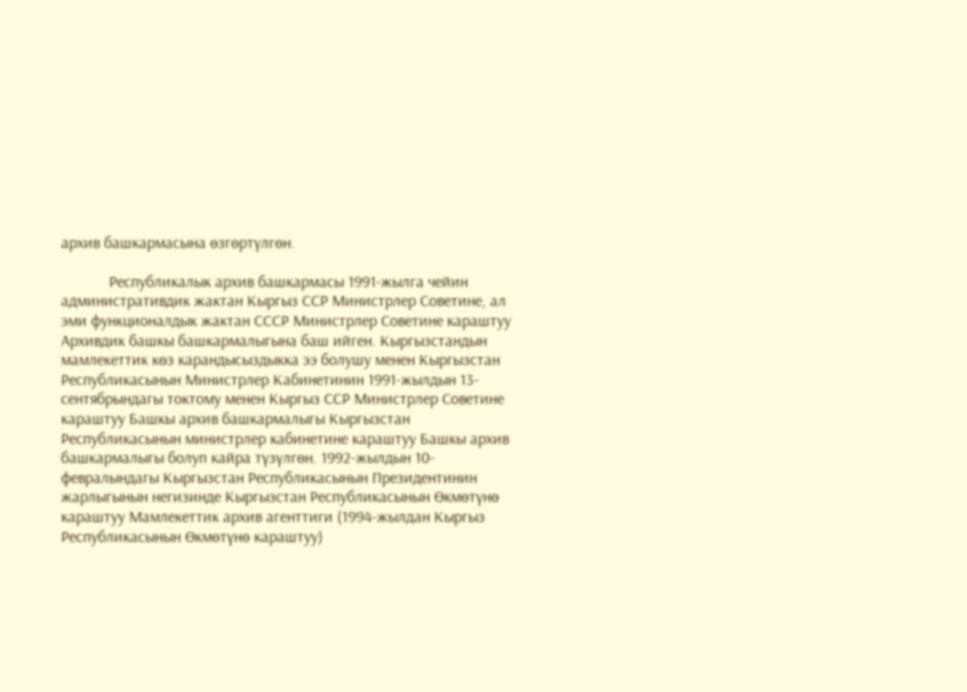архив башкармасына өзгөртүлгөн.

            Республикалык архив башкармасы 1991-жылга чейин административдик жактан Кыргыз ССР Министрлер Советине, ал эми функционалдык жактан СССР Министрлер Советине караштуу Архивдик башкы башкармалыгына баш ийген. Кыргызстандын мамлекеттик көз карандысыздыкка ээ болушу менен Кыргызстан Республикасынын Министрлер Кабинетинин 1991-жылдын 13-сентябрындагы токтому менен Кыргыз ССР Министрлер Советине караштуу Башкы архив башкармалыгы Кыргызстан Республикасынын министрлер кабинетине караштуу Башкы архив башкармалыгы болуп кайра түзүлгөн. 1992-жылдын 10-февралындагы Кыргызстан Республикасынын Президентинин жарлыгынын негизинде Кыргызстан Республикасынын Өкмөтүнө караштуу Мамлекеттик архив агенттиги (1994-жылдан Кыргыз Республикасынын Өкмөтүнө караштуу)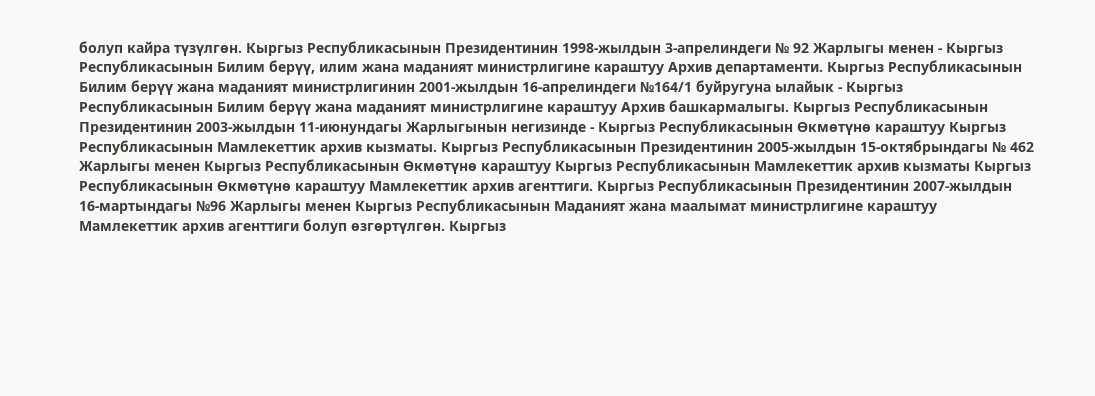болуп кайра түзүлгөн. Кыргыз Республикасынын Президентинин 1998-жылдын 3-апрелиндеги № 92 Жарлыгы менен - Кыргыз Республикасынын Билим берүү, илим жана маданият министрлигине караштуу Архив департаменти. Кыргыз Республикасынын Билим берүү жана маданият министрлигинин 2001-жылдын 16-апрелиндеги №164/1 буйругуна ылайык - Кыргыз Республикасынын Билим берүү жана маданият министрлигине караштуу Архив башкармалыгы. Кыргыз Республикасынын Президентинин 2003-жылдын 11-июнундагы Жарлыгынын негизинде - Кыргыз Республикасынын Өкмөтүнө караштуу Кыргыз Республикасынын Мамлекеттик архив кызматы. Кыргыз Республикасынын Президентинин 2005-жылдын 15-октябрындагы № 462 Жарлыгы менен Кыргыз Республикасынын Өкмөтүнө караштуу Кыргыз Республикасынын Мамлекеттик архив кызматы Кыргыз Республикасынын Өкмөтүнө караштуу Мамлекеттик архив агенттиги. Кыргыз Республикасынын Президентинин 2007-жылдын 16-мартындагы №96 Жарлыгы менен Кыргыз Республикасынын Маданият жана маалымат министрлигине караштуу Мамлекеттик архив агенттиги болуп өзгөртүлгөн. Кыргыз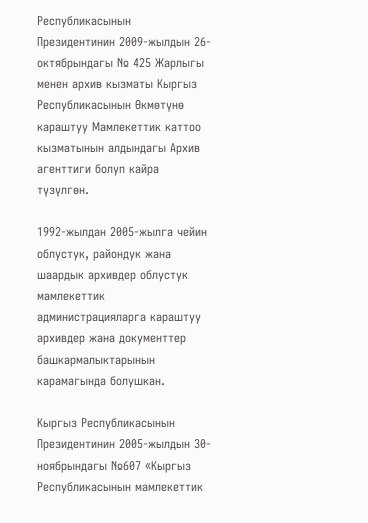Республикасынын Президентинин 2009-жылдын 26-октябрындагы № 425 Жарлыгы менен архив кызматы Кыргыз Республикасынын Өкмөтүнө караштуу Мамлекеттик каттоо кызматынын алдындагы Архив агенттиги болуп кайра түзүлгөн.

1992-жылдан 2005-жылга чейин облустук, райондук жана шаардык архивдер облустук мамлекеттик администрацияларга караштуу архивдер жана документтер башкармалыктарынын карамагында болушкан.

Кыргыз Республикасынын Президентинин 2005-жылдын 30-ноябрындагы №607 «Кыргыз Республикасынын мамлекеттик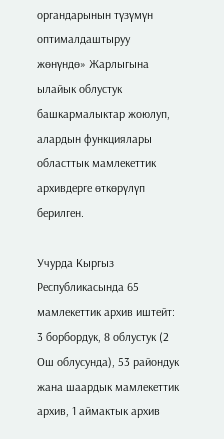органдарынын түзүмүн оптималдаштыруу жөнүндө» Жарлыгына ылайык облустук башкармалыктар жоюлуп, алардын функциялары областтык мамлекеттик архивдерге өткөрүлүп берилген.

Учурда Кыргыз Республикасында 65 мамлекеттик архив иштейт: 3 борбордук, 8 облустук (2 Ош облусунда), 53 райондук жана шаардык мамлекеттик архив, 1 аймактык архив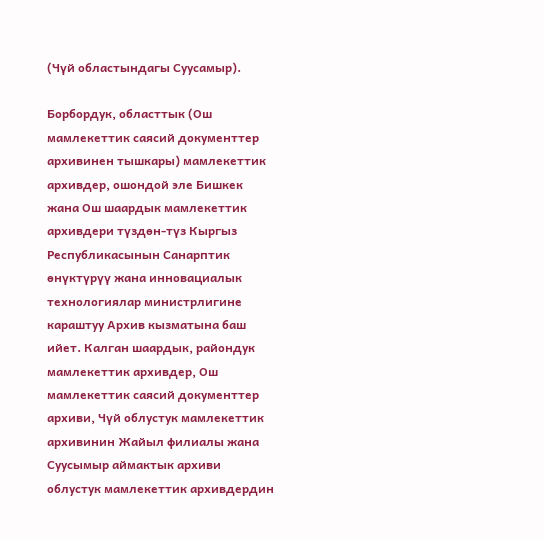(Чүй областындагы Суусамыр).

Борбордук, областтык (Ош мамлекеттик саясий документтер архивинен тышкары) мамлекеттик архивдер, ошондой эле Бишкек жана Ош шаардык мамлекеттик архивдери түздөн-түз Кыргыз Республикасынын Санарптик өнүктүрүү жана инновациалык технологиялар министрлигине караштуу Архив кызматына баш ийет. Калган шаардык, райондук мамлекеттик архивдер, Ош мамлекеттик саясий документтер архиви, Чүй облустук мамлекеттик архивинин Жайыл филиалы жана Суусымыр аймактык архиви облустук мамлекеттик архивдердин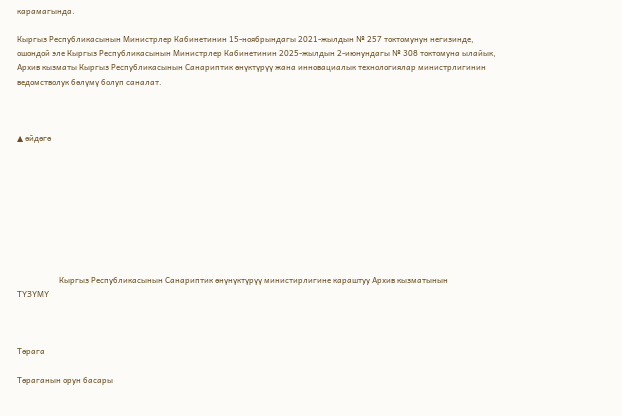карамагында.

Кыргыз Республикасынын Министрлер Кабинетинин 15-ноябрындагы 2021-жылдын № 257 токтомунун негизинде, ошондой эле Кыргыз Республикасынын Министрлер Кабинетинин 2025-жылдын 2-июнундагы № 308 токтомуна ылайык, Архив кызматы Кыргыз Республикасынын Санариптик өнүктүрүү жана инновациалык технологиялар министрлигинин ведомстволук бөлүмү болуп саналат.



▲ өйдөгө









                     Кыргыз Республикасынын Санариптик өнүнүктүрүү министирлигине караштуу Архив кызматынын
ТҮЗҮМҮ



Төрага

Төраганын орун басары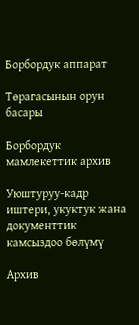Борбордук аппарат

Төрагасынын орун басары

Борбордук мамлекеттик архив

Уюштуруу-кадр иштери, укуктук жана документтик камсыздоо бөлүмү

Архив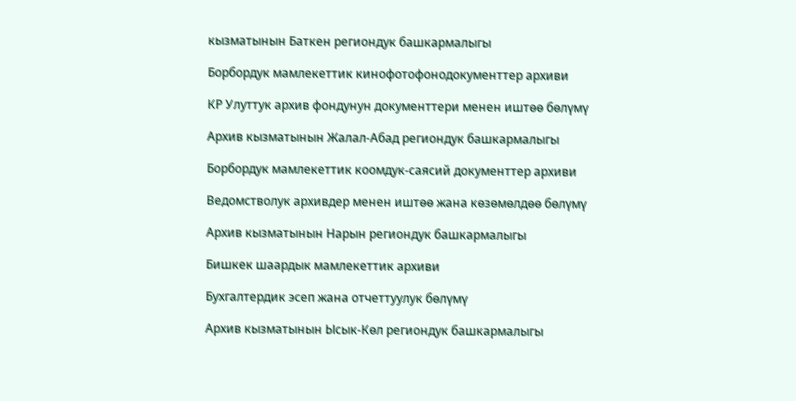кызматынын Баткен региондук башкармалыгы

Борбордук мамлекеттик кинофотофонодокументтер архиви

КР Улуттук архив фондунун документтери менен иштөө бөлүмү

Архив кызматынын Жалал-Абад региондук башкармалыгы

Борбордук мамлекеттик коомдук-саясий документтер архиви

Ведомстволук архивдер менен иштөө жана көзөмөлдөө бөлүмү

Архив кызматынын Нарын региондук башкармалыгы

Бишкек шаардык мамлекеттик архиви

Бухгалтердик эсеп жана отчеттуулук бөлүмү

Архив кызматынын Ысык-Көл региондук башкармалыгы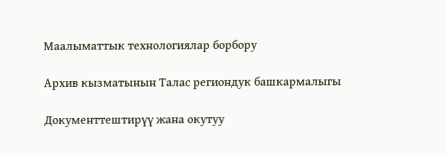Маалыматтык технологиялар борбору

Архив кызматынын Талас региондук башкармалыгы

Документтештирүү жана окутуу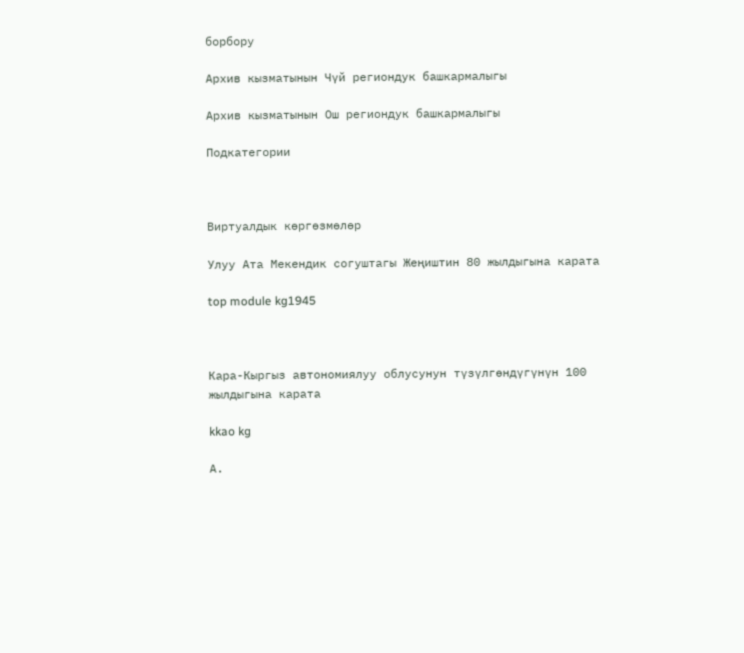борбору

Архив кызматынын Чүй региондук башкармалыгы

Архив кызматынын Ош региондук башкармалыгы

Подкатегории



Виртуалдык көргөзмөлөр

Улуу Ата Мекендик согуштагы Жеңиштин 80 жылдыгына карата

top module kg1945



Кара-Кыргыз автономиялуу облусунун түзүлгөндүгүнүн 100 жылдыгына карата

kkao kg

А.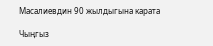Масалиевдин 90 жылдыгына карата

Чыңгыз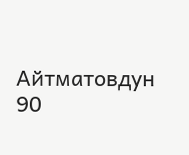Айтматовдун 90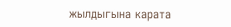жылдыгына карата